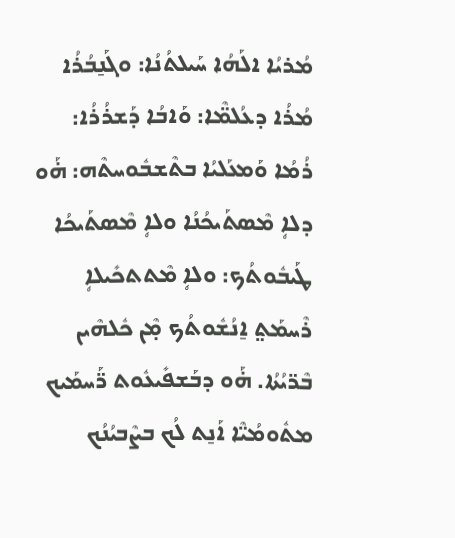ܡܳܪܝܳܐ ܐܠܰܗܳܐ ܚܰܝܠܬܳܢܳܐ: ܘܓܰܢ̱ܒܳܪܳܐ ܡܳܪܳܐ ܕܥܳܠܡ̈ܶܐ: ܘܰܐܒܳܐ ܕܰܫܪܳܪܳܐ: ܪܳܡܳܐ ܘܰܡܥܰܠܝܳܐ ܒܬܶܫܒܽܘܚܬܶܗ: ܗ̇ܰܘ ܕܠܐܴ ܡܶܣܬܰܝܟܳܢܳܐ ܘܠܐܴ ܡܶܣܬܰܝܟܳܐ ܛܰܝܒܽܘܬܳܟ: ܘܠܐܴ ܡܶܬܬܟܺܝܠܐܴ ܪܶܚܡܰܬ݀ ܐ̱ܢܳܫܽܘܬܳܟ ܡ̣ܶܢ ܟܽܠܗܶܝܢ ܒܶܪ̈ܝܳܬܳܐ. ܗ̇ܰܘ ܕܒܰܫܦܺܝܥܽܘܬ ܪ̈ܰܚܡܰܝܟ ܡܬܽܘܡܳܝ̈ܶܐ ܐܰܢ̱ܬ ܠܳܟ ܒܨܶܒܝܳܢܳܟ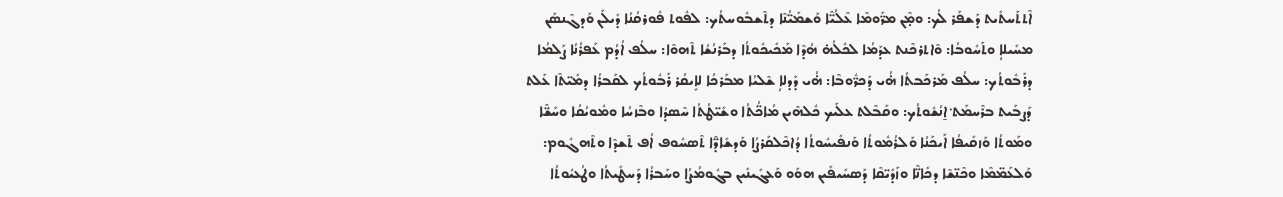ܐܶܬܬܰܚܬܺܝܬ ܕܰܫܦܰܪ ܠܳܟ: ܘܡ̣ܶܢ ܡܪ̈ܰܘܡܶܐ ܥܶܠܳܝ̈ܶܐ ܘܰܫܡܰܝ̈ܳܢܶܐ ܕܬܶܫܒܽܘܚܬܳܟ: ܠܦܽܘܬ ܦܽܘܪܩܳܢܳܐ ܕܺܝܠܰܢ ܘܰܕܓܶܢܣܰܢ ܡܚܺܝܠܐܴ ܘܬܰܚܽܘܒܳܐ: ܘܶܐܬܪܟܶܢܬ ܥܕܰܡܳܐ ܠܟܽܠܳܗ̇ ܗܳܕܶܐ ܡܰܟܺܝܟܽܘܬܳܐ ܕܒܰܪܢܳܫܳܐ ܬܶܗܘܶܐ: ܚܠܳܦ ܐܳܕܳܡ ܥܰܦܪܳܢܳܐ ܨܰܠܡܳܐ ܕܪܰܒܽܘܬܳܟ: ܚܠܳܦ ܡܰܪܟܰܒܬܳܐ ܗ̇ܳܝ ܕܰܟܪ̈ܽܘܒܶܐ: ܗ̇ܳܝ ܕܰܕܠܐܴ ܫܶܠܝܳܐ ܡܒܰܪܟܳܐ ܠܐܻܝܩܳܪ ܪܰܒܽܘܬܳܟ ܠܩܰܒܪܳܐ ܕܡܺܝ̈ܬܶܐ ܥܰܠܬ ܕܰܨܒܰܝܬ ܒܪܶܚܡܰܬ݀ ܐ̱ܢܳܫܽܘܬܳܟ: ܘܩܰܒܶܠܬ ܥܠܰܝܟ ܟܽܠܗܶܝܢ ܡܳܐܟ̈ܳܬܳܐ ܘܫܺܝ̈ܛܳܬܳܐ ܚܶܣܕܳܐ ܘܒܶܙܚܳܐ ܘܡܽܘܝܳܩܳܐ ܘܚܰܫ̈ܶܐ ܘܡܰܘܬܳܐ ܘܰܙܩܺܝܦܳܐ ܐܰܝܟܰܢܳܐ ܘܰܠܪܳܡܽܘܬܳܐ ܘܰܢܦܺܝܚܽܘܬܳܐ ܕܳܐܟܶܠܩܰܪܨܳܐ ܘܰܕܫܺܐܕ̈ܶܐ ܬܶܣܚܽܘܦ ܐܳܦ ܬܶܫܕܶܐ ܘܬܶܗܓܽܘܡ: ܘܰܠܥܰܡ̈ܡܶܐ ܘܟܶܢ̈ܫܶܐ ܕܟܺܐܢ̈ܶܐ ܘܙܰܕܺܝ̈ܩܶܐ ܕܰܣܚܺܝܦܺܝܢ ܗܘܰܘ ܘܰܥܓܺܝܢܺܝܢ ܒܓܽܘܡܳܨܳܐ ܘܚܰܒܪܳܐ ܕܰܚܛܺܝܬܳܐ ܘܛܳܥܝܽܘܬܳܐ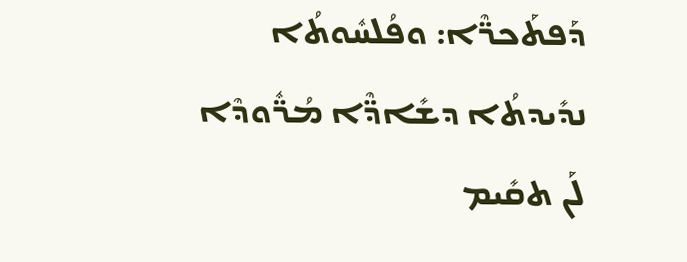ܕܰܦܬܰܟܪ̈ܶܐ: ܘܦܳܠܚܽܘܬܳܐ ܢܕܺܝܕܬܳܐ ܕܫܺܐܕ̈ܶܐ ܡܳܪ̈ܽܘܕܶܐ ܠܰܢ ܬܩܺܝܡ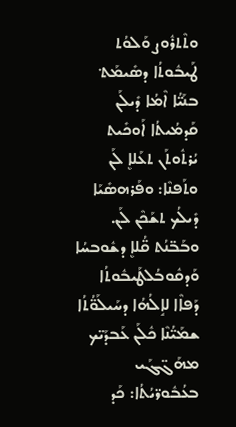ܘܬܶܬܪܽܘܨ ܘܰܠܘܳܬ ܛܰܝܒܽܘܬܳܐ ܕܣܺܝܡܰܬ݀ ܒܢܰܝ̈ܳܐ ܐܶܡܳܐ ܕܺܝܠܰܢ ܩܰܕܡܳܝܬܳܐ ܐܰܘܟܺܝܬ ܝܳܪܬܽܘܬܰܢ ܬܥܰܠܐܷ ܠܰܢ ܘܬܰܦܢܶܐ: ܘܦܰܪܗܣܺܝܰܐ ܕܺܝܠܳܟ ܬܫܰܟܶܢ ܠܰܢ. ܘܒܰܒ̈ܢܳܬ ܩ̈ܳܠܐܷ ܕܫܽܘܒܚܳܐ ܘܰܕܩܽܘܒܳܠܛܰܝܒܽܘܬܳܐ ܕܰܦܐܶܐ ܠܐܱܠܳܗܳܐ ܕܚܰܝܠܰܘ̈ܳܬܳܐ ܫܡܰܝ̈ܳܢܶܐ ܟܽܠܰܢ ܥܰܒܕܰܝ̈ܟ ܡܗܰܓ̈ܓܰܝ ܒܥܳܒܽܘܪ̈ܝܳܬܳܐ: ܟܰܕ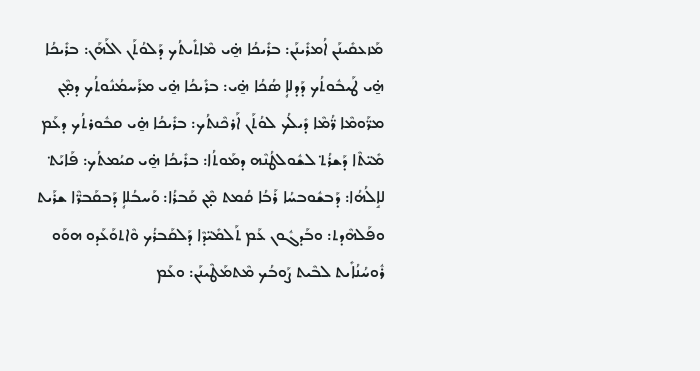ܡܰܙܥܩܺܝܢܰܢ ܐܳܡܪܺܝܢܰܢ: ܒܪܺܝܟܳܐ ܗ̱̇ܝ ܡܶܐܬܺܝܬܳܟ ܕܰܠܘܳܬܰܢ ܐܠܰܗܰܢ: ܒܪܺܝܟܳܐ ܗ̱̇ܝ ܛܰܝܒܽܘܬܳܟ ܕܰܕܠܐܴ ܣܳܟܳܐ ܗ̱̇ܝ: ܒܪܺܝܟܳܐ ܗ̱̇ܝ ܡܪܰܚܡܳܢܽܘܬܳܟ ܕܡ̣ܶܢ ܡܪ̈ܰܘܡܶܐ ܪ̈ܳܡܶܐ ܕܺܝܠܳܟ ܠܘܳܬܰܢ ܐܰܪܟܶܢܬܳܟ: ܒܪܺܝܟܳܐ ܗ̱̇ܝ ܩܒܽܘܪܬܳܟ ܕܥܰܡ ܡܺܝ̈ܬܶܐ ܕܰܫܪܳܬ݀ ܠܫܽܘܠܛܳܢܶܗ ܕܡܰܘܬܳܐ: ܒܪܺܝܟܳܐ ܗ̱̇ܝ ܩܝܳܡܬܳܟ: ܦܰܐܝܰܬ݀ ܠܐܱܠܳܗܳܐ: ܕܰܒܫܽܘܒܚܳܐ ܪܰܒܳܐ ܩܳܡܬ ܡ̣ܶܢ ܩܰܒܪܳܐ: ܘܰܚܒܳܠܐܴ ܕܰܒܩܰܒܪ̈ܶܐ ܫܪܰܝܬ ܘܦܰܠܗܶܕܬ: ܘܒܰܕܓܽܘܢ ܥܰܡ ܬܰܠܡܺܝ̈ܕܶܐ ܕܰܠܩܰܒܪܳܟ ܘܶܐܬܘܰܥܰܕܘ ܗܘܰܘ ܪܽܘܚܳܢܳܐܺܝܬ ܠܒܶܝܬ ܨܰܘܒܳܟ ܡܶܬܡܰܛܶܝܢܰܢ: ܘܥܰܡ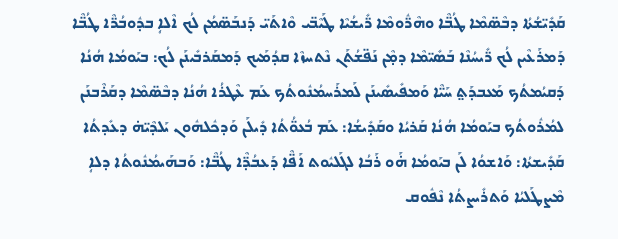ܩܰܕܺܝ̈ܫܳܬܳܐ ܕܒܶܣ̈ܡܶܐ ܛܳܒ̈ܶܐ ܘܗܶܪ̈ܽܘܡܶܐ ܪ̈ܺܝܫܳܝܶܐ ܛܰܝܶܒ̈ܝ ܘܶܐܬܰܝ̈ ܕܰܢܒܰܣ̈ܡܳܢ ܠܳܟ ܐܶܠܐܴ ܒܕܽܘܒܳܪ̈ܶܐ ܛܳܒ̈ܶܐ ܕܰܡܪܰܥܶܝܢ ܠܳܟ ܪ̈ܺܝܚܳܢܶܐ ܒܰܣܺܝ̈ܡܶܐ ܕܡ̣ܶܢ ܢܰܦ̈ܫܳܬܰܢ ܢܶܬܚܙܶܐ ܩܕܳܡܰܝܟ ܕܰܡܩܰܪܒܺܝܢܰܢ ܠܳܟ: ܒܝܰܘܡܳܐ ܗܳܢܳܐ ܕܰܩܝܳܡܬܳܟ ܡܰܥܒܕܰܬ݀ ܚܰܝ̈ܶܐ ܘܰܡܦܺܝܣܺܝܢܰܢ ܠܰܡܪܰܚܡܳܢܽܘܬܳܟ ܥܰܡ ܥܶܛܪܳܐ ܗܳܢܳܐ ܕܒܶܣ̈ܡܶܐ ܕܩܰܪܶܒܢܰܢ ܠܡܳܪܽܘܬܳܟ ܒܝܰܘܡܳܐ ܗܳܢܳܐ ܩܰܪܝܳܐ ܘܩܰܕܺܝܫܳܐ: ܥܰܡ ܒܳܥܘ̈ܳܬܳܐ ܕܺܝܠܰܢ ܘܰܕܟܽܠܗܽܘܢ ܝܰܠܕܶܝ̈ܗ̇ ܕܥܺܕܬܳܐ ܩܰܕܺܝܫܬܳܐ: ܘܰܐܫܘܳܐ ܠܰܢ ܒܝܰܘܡܳܐ ܗ̇ܰܘ ܪܰܒܳܐ ܠܓܰܠܝܽܘܬ ܐܰܦ̈ܶܐ ܕܰܥܒܳܕ̈ܶܐ ܛܳܒ̈ܶܐ: ܘܰܒܗܰܝܡܳܢܽܘܬܳܐ ܕܠܐܴ ܡܶܨܛܰܠܝܳܐ ܘܰܬܪܺܝܨܬܳܐ ܢܶܦܽܘܩ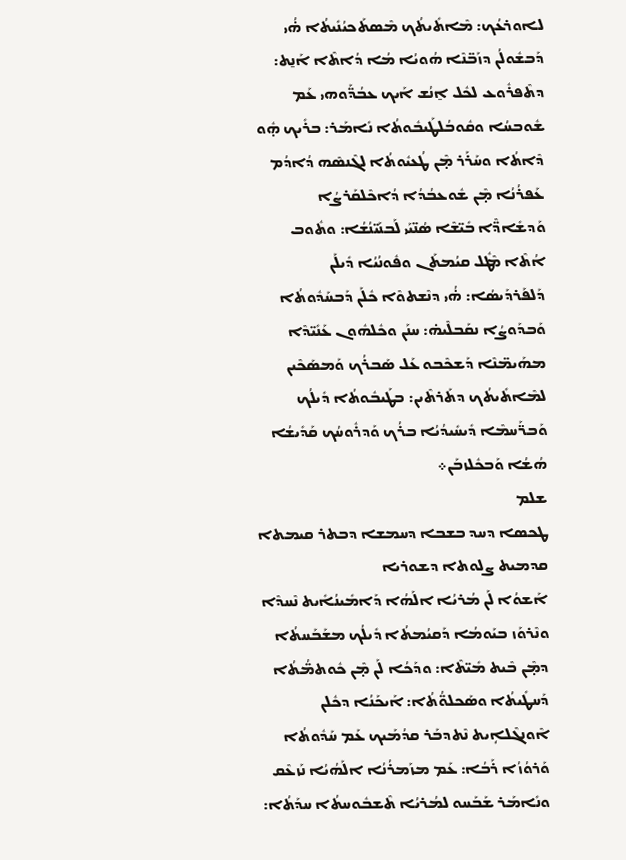ܠܐܘܪܥܳܟ: ܡܶܐܬܺܝܬܳܟ ܡܶܣܬܰܟܝܳܢܺܝܬܳܐ ܗ̇ܳܝ ܕܰܒܫܽܘܠܳܢ ܕܙܰܒ̈ܢܶܐ ܗܳܘܝܳܐ ܡܳܐ ܕܳܐܬܶܐ ܐܰܢ̱ܬ: ܕܬܶܦܪܽܘܥ ܠܟܽܠ ܐ̱ܢܳܫ ܐܰܝܟ ܥܒܳܕ̈ܰܘܗܝ ܥܰܡ ܫܽܘܒܚܳܐ ܘܩܽܘܒܳܠܛܰܝܒܽܘܬܳܐ ܢܺܐܡܰܪ: ܒܪܺܝܟ ܗ̣ܽܘ ܕܶܐܬܳܐ ܘܚܰܪܰܪ ܡ̣ܶܢ ܛܳܥܝܽܘܬܳܐ ܠܓܶܢܣܶܗ ܕܳܐܕܳܡ ܥܰܦܪܳܢܳܐ ܡ̣ܶܢ ܫܽܘܥܒܳܕܳܐ ܕܳܐܟܶܠܩܰܪܨܳܐ ܘܰܕܫܺܐܕ̈ܶܐ ܒܺܝ̈ܫܶܐ ܣܳܢ̈ܝܰܝ ܠܰܒܢܰܝ̈ܢܳܫܳܐ: ܘܬܽܘܒ ܐܳܬܶܐ ܡܶܛܽܠ ܩܝܳܡܬܰܢ ܘܦܽܘܢܳܝܳܐ ܕܺܝܠܰܢ ܕܰܠܦܰܪܕܰܝܣܳܐ: ܗ̇ܳܝ ܕܢܶܫܬܘܶܐ ܟܽܠܰܢ ܕܰܒܚܰܕܽܘܬܳܐ ܘܰܒܕܰܘܨܳܐ ܢܩܰܒܠܶܝܗ̇: ܚܢܰܢ ܘܟܽܠܗܽܘܢ ܥܰܢܺܝ̈ܕܶܐ ܡܗܰܝܡ̈ܢܶܐ ܕܰܫܟܶܒܘ ܥܰܠ ܣܰܒܪܳܟ ܘܰܡܣܰܟܶܝܢ ܠܡܶܐܬܺܝܬܳܟ ܕܬܰܪܬܶܝܢ: ܒܛܰܝܒܽܘܬܳܐ ܕܺܝܠܳܟ ܘܰܒܪ̈ܰܚܡܶܐ ܕܺܝܚܺܝܕܳܝܳܐ ܒܪܳܟ ܘܰܕܪܽܘܚܳܟ ܩܰܕܺܝܫܳܐ ܗܳܫܳܐ ܘܰܒܟܽܠܙܒܰܢ܀
ܫܠܡ
ܛܟܣܐ ܕܚܕ ܒܫܒܐ ܕܚܡܫܐ ܕܒܬܪ ܩܝܡܬܐ
ܩܕܡܝܬ ܨܠܘܬܐ ܕܫܘܪܝܐ
ܐܰܫܘܳܐ ܠܰܢ ܡܳܪܝܳܐ ܐܠܰܗܳܐ ܕܰܐܡܺܝܢܳܐܺܝܬ ܢܶܚܕܶܐ ܘܢܶܪܘܰܙ ܒܝܰܘܡܳܐ ܕܰܩܝܳܡܬܳܐ ܕܺܝܠܳܟ ܡܫܰܒܰܚܬܳܐ ܕܡ̣ܶܢ ܒܶܝܬ ܡܺܝ̈ܬܶܐ: ܘܕܰܟܳܐ ܠܰܢ ܡ̣ܶܢ ܟܽܘܬܡ̈ܳܬܳܐ ܕܰܚܛܺܝܬܳܐ ܘܣܰܟܠܘ̈ܳܬܳܐ: ܐܰܝܟܰܢܳܐ ܕܟܽܠܢ ܐܶܘܢܓܶܠܐܴܝܬ ܢܶܬܕܒܰܪ ܩܕܳܡܰܝܟ ܥܰܡ ܚܰܕܽܘܬܳܐ ܘܰܪܘܳܙܳܐ ܪܰܒܳܐ: ܥܰܡ ܡܙܰܡܪܳܢܳܐ ܐܠܰܗܳܝܳܐ ܢܰܙܥܶܩ ܘܢܺܐܡܰܪ ܫܰܒܰܚܘ ܠܡܳܪܝܳܐ ܬܶܫܒܽܘܚܬܳܐ ܚܕܰܬܳܐ: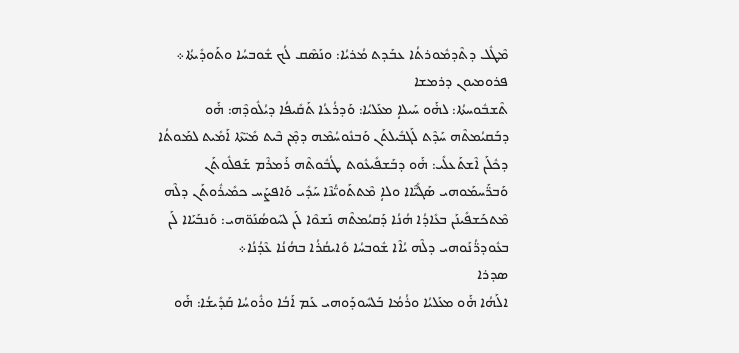ܡܶܛܽܠ ܕܬܶܕܡܽܘܪܬܳܐ ܥܒܰܕܬ ܡܳܪܝܳܐ: ܘܢܰܣܶܩ ܠܳܟ ܫܽܘܒܚܳܐ ܘܬܰܘܕܺܝܬܳܐ܀
ܦܪܘܡܝܘܢ ܕܪܡܫܐ
ܬܶܫܒܽܘܚܬܳܐ: ܠܗ̇ܰܘ ܚܰܝܠܐܴ ܡܥܰܠܝܳܐ: ܘܰܕܪܳܥܳܐ ܬܰܩܺܝܦܳܐ ܕܝܳܠܽܘܕܶܗ: ܗ̇ܰܘ ܕܒܰܩܝܳܡܬܶܗ ܚܰܕܶܬ ܠܰܓܒܺܝܠܬܰܢ ܘܰܒܢܽܘܚܳܡܶܗ ܕܡ̣ܶܢ ܒܶܝܬ ܡܺܝ̈ܬܶܐ ܐܰܡܺܝܬ ܠܡܰܘܬܳܐ ܕܟܽܠܰܢ ܐܶܫܬܰܥܠܺܝ: ܗ̇ܰܘ ܕܒܰܫܦܺܝܥܽܘܬ ܛܳܒܽܘܬܶܗ ܪܰܡܪܶܡ ܫܰܦܠܽܘܬܰܢ ܘܰܒܪ̈ܰܚܡܰܘܗܝ ܣܰܓܺܝ̈ܶܐܐ ܘܠܐܴ ܡܶܬܬܰܘܝ̈ܳܢܶܐ ܚܰܕܺܝ ܘܰܐܦܨܰܚ ܟܡܺܝܪܽܘܬܰܢ ܕܠܶܗ ܡܶܬܟܰܫܦܺܝܢܰܢ ܒܥܺܐܕܳܐ ܗܳܢܳܐ ܕܰܩܝܳܡܬܶܗ ܢܰܫܘܶܐ ܠܰܢ ܠܚܰܘܣܳܢܰܘ̈ܗܝ: ܘܰܢܒܰܝܰܐܐ ܠܰܢ ܒܥܽܘܕܪ̈ܳܢܰܘܗܝ ܕܠܶܗ ܝܳܐܶܐ ܫܽܘܒܚܳܐ ܘܺܐܝܩܳܪܳܐ ܒܗܳܢܳܐ ܥܶܕܳܢܳܐ܀
ܣܕܪܐ
ܐܠܰܗܳܐ ܗ̇ܰܘ ܡܥܰܠܝܳܐ ܘܪܳܡܳܐ ܒܰܠܚܽܘܕܰܘܗܝ ܥܰܡ ܐܰܒܳܐ ܘܪܽܘܚܳܐ ܩܰܕܺܝܫܳܐ: ܗ̇ܰܘ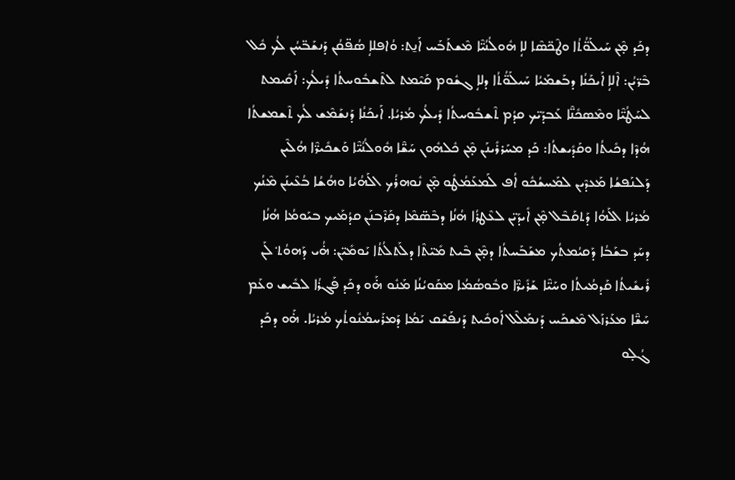ܕܟܰܕ ܡ̣ܶܢ ܚܰܝܠܰܘ̈ܳܬܳܐ ܘܛܶܟ̈ܣܶܐ ܠܐܴ ܗܽܘܠܳܢܳܝ̈ܶܐ ܡܶܫܬܰܒܰܚ ܐܰܢ̱ܬ: ܘܳܐܦܠܐܴ ܣܳܦ̈ܩܳܢ ܕܰܢܫܰܒ̈ܚܳܢ ܠܳܟ ܟܽܠ ܒܶܪ̈ܝܳܢ: ܐܶܠܐܴ ܐܰܝܟܰܢܳܐ ܕܒܰܫܡܰܝܳܐ ܚܰܝܠܰܘ̈ܳܬܳܐ ܕܠܐܴ ܓܫܽܘܡ ܩܰܝܶܡܬ ܠܬܶܫܒܽܘܚܬܳܐ ܕܺܝܠܳܟ: ܐܰܩܺܝܡܬ ܠܚܰܛܳܝ̈ܶܐ ܘܡܶܣܟܺܢ̈ܶܐ ܥܰܒܕܰܝ̈ܟ ܩܕܳܡ ܬܶܫܒܽܘܚܬܳܐ ܕܺܝܠܳܟ ܡܳܪܝܳܐ. ܐܰܝܟܰܢܳܐ ܕܰܢܫܰܡܶܫ ܠܳܟ ܬܶܫܡܫܬܳܐ ܗܳܕܶܐ ܕܟܺܝܬܳܐ ܘܩܰܕܺܝܫܬܳܐ: ܟܰܕ ܡܚܰܪܪܺܝܢܰܢ ܡ̣ܶܢ ܟܽܠܗܽܘܢ ܚܰܫ̈ܶܐ ܗܽܘܠܳܢܳܝ̈ܶܐ ܘܰܫܟܺܝܪ̈ܶܐ ܗܳܠܶܝܢ ܕܰܠܢܰܦܫܳܐ ܡܰܥܕܶܝܢ ܠܡܰܚܫܳܟܽܘ ܐܳܦ ܠܰܡܥܰܡܳܛܽܘ ܡ̣ܶܢ ܢܽܘܗܪܳܟ ܐܠܰܗܳܝܳܐ ܘܗܳܫܳܐ ܒܳܥܶܝܢܰܢ ܡܶܢܳܟ ܡܳܪܝܳܐ ܐܠܰܗܳܐ ܕܰܬܩܰܒܶܠ ܡ̣ܶܢ ܐܺܝܕܰܝ̈ܢ ܠܥܶܛܪܳܐ ܗܳܢܳܐ ܕܒܶܣ̈ܡܶܐ ܕܩܰܪܶܒܢܰܢ ܩܕܳܡܰܝܟ ܒܝܰܘܡܳܐ ܗܳܢܳܐ ܕܚܰܕ ܒܫܰܒܳܐ ܕܰܩܝܳܡܬܳܟ ܡܫܰܒܰܚܬܳܐ ܕܡ̣ܶܢ ܒܶܝܬ ܡܺܝ̈ܬܶܐ ܕܠܰܬܠܳܬܳܐ ܝܰܘܡܺܝ̈ܢ: ܗ̇ܳܝ ܕܰܗܘܳܬ݀ ܠܰܢ ܪܺܝܫܺܝܬܳܐ ܩܰܕܡܳܝܬܳܐ ܘܚܰܝ̈ܶܐ ܫܰܪܺܝܪ̈ܶܐ ܘܒܽܘܣܳܡܳܐ ܡܩܰܘܝܳܢܳܐ ܡܰܢܽܘ ܗ̇ܰܘ ܕܟܰܕ ܦܰܓܪܳܐ ܠܒܺܝܫ ܘܥܰܡ ܚܰܫ̈ܶܐ ܡܥܰܪܙܰܠ ܡܶܫܟܰܚ ܕܰܢܡܰܠܶܠ ܐܰܘܟܺܝܬ ܕܰܢܦܰܫܶܩ ܝܰܡܳܐ ܕܰܡܪܰܚܡܳܢܽܘܬܳܟ ܡܳܪܝܳܐ. ܗ̇ܰܘ ܕܟܰܕ ܓܳܠ̣ܘ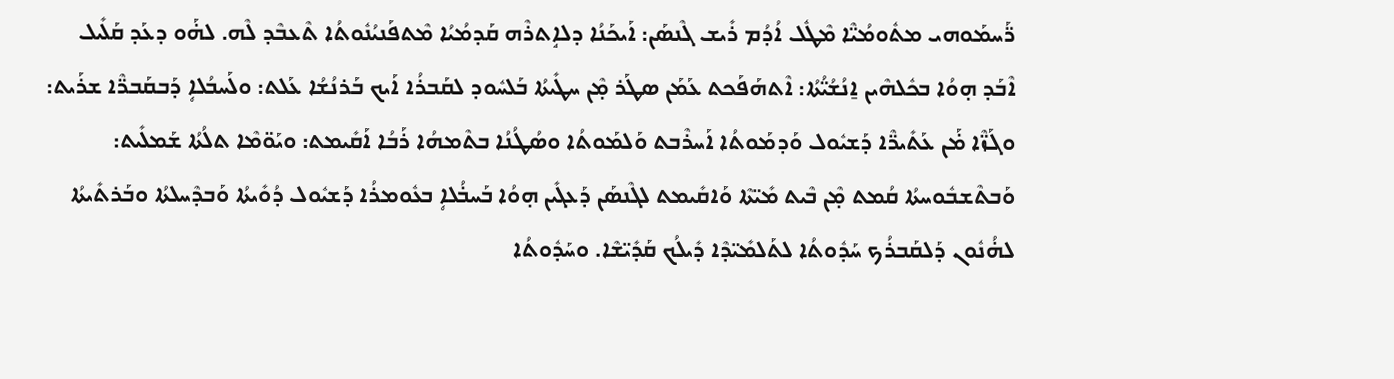ܪ̈ܰܚܡܰܘܗܝ ܡܬܽܘܡܳܝ̈ܶܐ ܡܶܛܽܠ ܐܳܕܳܡ ܪܺܝܫ ܓܶܢܣܰܢ: ܐܰܝܟܰܢܳܐ ܕܠܐܱܬܪܶܗ ܩܰܕܡܳܝܳܐ ܡܶܬܦܰܢܝܳܢܽܘܬܳܐ ܬܶܥܒܶܕ ܠܶܗ. ܠܗ̇ܰܘ ܕܥܰܕ ܩܰܠܺܝܠ ܐܶܒܰܕ ܗ̣ܘܳܐ ܒܟܽܠܗܶܝܢ ܐ̱ܢܳܫܳܝ̈ܳܬܳܐ: ܐܶܬܗܰܦܰܟܬ ܥܰܡܰܢ ܣܛܰܪ ܡ̣ܶܢ ܚܛܺܝܬܳܐ ܒܰܠܚܽܘܕ ܠܩܰܒܪܳܐ ܐܰܝܟ ܒܰܪܢܳܫܳܐ ܥܰܠܬ: ܘܠܰܚܒܳܠܐܴ ܕܰܒܩܰܒܪ̈ܶܐ ܫܪܰܝܬ: ܘܓܰܙ̈ܶܐ ܡ̇ܰܢ ܥܰܬܺܝܪ̈ܶܐ ܕܰܫܝܽܘܠ ܘܰܕܡܰܘܬܳܐ ܐܰܚܪܶܒܬ ܘܰܠܡܰܘܬܳܐ ܘܣܳܛܳܢܳܐ ܒܬܶܡܗܳܐ ܪܰܒܳܐ ܐܰܩܺܝܡܬ: ܘܝܰܘ̈ܡܶܐ ܬܠܳܬܳܐ ܫܰܡܠܺܝܬ: ܘܰܒܬܶܫܒܽܘܚܬܳܐ ܩܳܡܬ ܡ̣ܶܢ ܒܶܝܬ ܡܺܝ̈ܬܶܐ ܘܰܐܩܺܝܡܬ ܠܓܶܢܣܰܢ ܕܰܥܓܺܝܢ ܗ̣ܘܳܐ ܒܰܚܒ̇ܳܠܐܴ ܒܥܽܘܡܪܳܐ ܕܰܫܝܽܘܠ ܕܳܘܺܝܬܳܐ ܘܰܒܕܶܚܠܬܳܐ ܘܒܰܪܬܺܝܬܳܐ ܠܗ̇ܳܢܽܘܢ ܕܰܠܩܰܒܪܳܟ ܚܰܕܽܘܬܳܐ ܠܬܰܠܡܺܝ̈ܕܶܐ ܕܺܝܠܳܟ ܩܰܕܺܝ̈ܫܶܐ. ܘܚܰܕܽܘܬܳܐ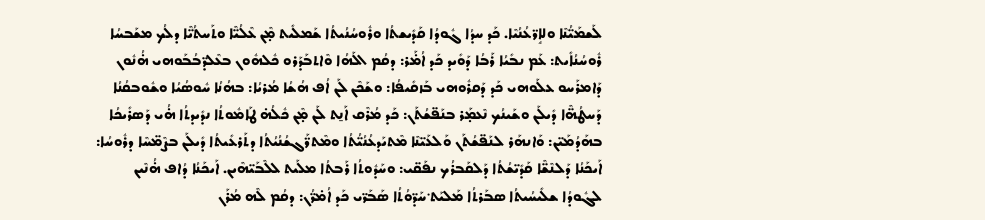ܠܰܫܡܰܝ̈ܳܢܶܐ ܘܠܐܱܪ̈ܥܳܢܳܝܶܐ. ܟܰܕ ܚܕܳܐ ܓܽܘܕܳܐ ܩܰܕܺܝܫܬܳܐ ܘܪܽܘܚܳܢܳܝܬܳܐ ܫܰܡܠܺܝܬ ܡ̣ܶܢ ܥܶܠܳܝ̈ܶܐ ܘܬܰܚܬܳܝ̈ܶܐ ܕܠܳܟ ܡܫܰܒܚܳܐ ܪܽܘܚܳܢܳܐܺܝܬ: ܥܰܡ ܢܒܺܝܳܐ ܪܰܒܳܐ ܕܰܘܺܝܕ ܟܰܕ ܐܳܡ̇ܰܪ: ܕܩܳܡ ܐܠܰܗܳܐ ܘܶܐܬܒܰܕܰܪܘ ܟܽܠܗܽܘܢ ܒܥܶܠܕ̈ܒܳܒܰܘܗܝ ܗ̇ܳܢܽܘܢ ܕܰܐܡܪܰܚܘ ܥܠܰܘܗܝ ܟܰܕ ܕܰܩܪܽܘܗܝ ܒܰܙܩܺܝܦܳܐ: ܘܫܰܟܶܢ ܠܰܢ ܐܳܦ ܗܳܫܳܐ ܡܳܪܝܳܐ: ܒܗܳܢܳܐ ܚܽܘܣܳܝܳܐ ܘܫܽܘܒܩܳܢܳܐ ܕܰܚܛܳܗ̈ܶܐ ܕܺܝܠܰܢ ܘܫܰܝܢܳܟ ܢܶܥܡ̣ܰܪ ܒܢܰܦ̈ܫܳܬܰܢ: ܟܰܕ ܡܳܪܶܩ ܐܰܢ̱ܬ ܠܰܢ ܡ̣ܶܢ ܟܽܠܳܗ̇ ܛܰܐܡܽܘܬܳܐ ܢܕܺܝܕܬܳܐ ܗ̇ܳܝ ܕܰܣܪܺܝܟܳܐ ܒܗܰܕܳܡܰܝ̈ܢ: ܘܰܐܢܗܰܪ ܠܢܰܦ̈ܫܳܬܰܢ ܘܰܠܥܰܝ̈ܢܶܐ ܡܶܬܝܰܕܥܳܢܳܝ̈ܳܬܳܐ ܘܡܶܬܪ̈ܰܓܫܳܢܳܝܳܬܳܐ ܕܬܰܪܥܺܝܬܳܐ ܕܺܝܠܰܢ ܒܨܶܡ̈ܚܶܐ ܕܪܽܘܚܳܐ: ܐܰܝܟܰܢܳܐ ܕܰܠܢܶܫ̈ܶܐ ܩܰܕܺܝ̈ܫܳܬܳܐ ܕܰܠܩܰܒܪܳܟ ܢܦܰܩ̈ܝ: ܘܚܰܕܽܘܬܳܐ ܪܰܒܬܳܐ ܡܠܰܝܬ ܠܠܶܒܰܝ̈ܗܶܝܢ. ܐܰܝܟܰܢܳܐ ܕܳܐܦ ܗ̇ܳܢܶܝܢ ܠܓܽܘܕܳܐ ܫܠܺܝܚܳܝܬܳܐ ܣܒܰܪܬܳܐ ܡܰܠܝܰܬ݀ ܚܰܕ̈ܘܳܬܳܐ ܣܰܒܰܪ̈ܝ ܟܰܕ ܐܳܡ̇ܪ̈ܳܢ: ܕܩܳܡ ܠܶܗ ܡܳܪܰܢ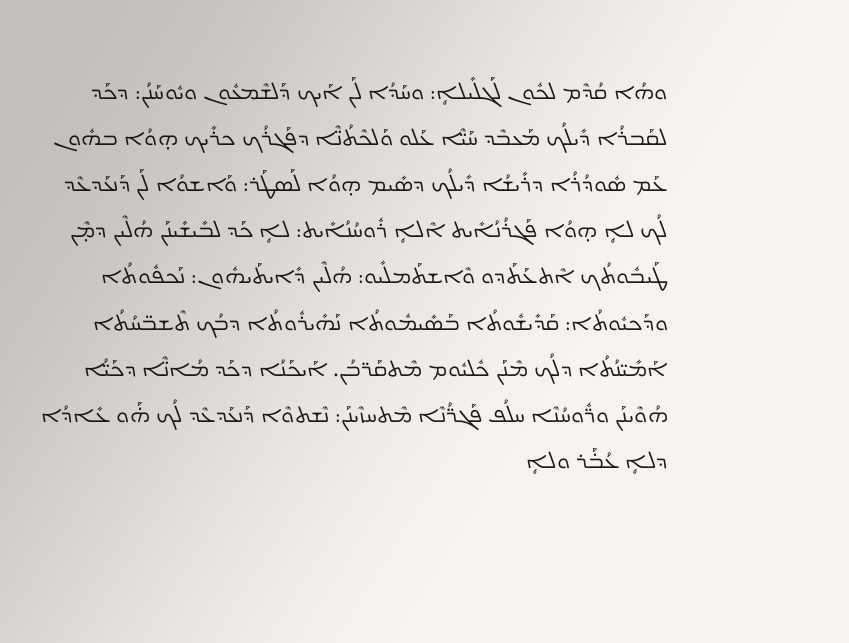ܘܗܳܐ ܩܳܕܶܡ ܠܟܽܘܢ ܠܰܓܠܺܝܠܐܴ: ܘܚܰܕܳܐ ܠܰܢ ܐܰܝܟ ܕܰܠܫܶܡܥܽܘܢ ܘܝܽܘܚܰܢܳܢ: ܕܟܰܕ ܠܩܰܒܪܳܐ ܕܺܝܠܳܟ ܡܰܥܒܶܕ ܚܰܝ̈ܶܐ ܥܰܠܘ ܘܰܠܟܶܬܳܢ̈ܶܐ ܕܦܰܓܪܳܟ ܟܪܺܝܟ ܗ̣ܘܳܐ ܒܗܽܘܢ ܥܰܡ ܣܽܘܕܳܪܳܐ ܕܪܺܝܫܳܐ ܕܺܝܠܳܟ ܕܣܺܝܡ ܗ̣ܘܳܐ ܠܰܣܛܰܪ: ܘܰܐܫܘܳܐ ܠܰܢ ܕܰܢܥܰܕܥܶܕ ܠܳܟ ܠܐܴ ܗ̣ܘܳܐ ܦܰܓܪܳܢܳܐܺܝܬ ܐܶܠܐܴ ܪܽܘܚܳܢܳܐܺܝܬ: ܠܐܴ ܟܰܕ ܠܒܺܝܫܺܝܢܰܢ ܗܳܠܶܝܢ ܕܡ̣ܶܢ ܛܰܝܒܽܘܬܳܟ ܐܶܬܥܰܬܰܕܘ ܘܶܐܫܬܰܡܠܺܝܘ: ܗܳܠܶܝܢ ܕܺܐܝܬܰܝܗܽܘܢ: ܢܰܟܦܽܘܬܳܐ ܘܕܰܟܝܽܘܬܳܐ: ܩܰܕܺܝܫܽܘܬܳܐ ܒܰܣܺܝܡܽܘܬܳܐ ܢܰܗܺܝܪܽܘܬܳܐ ܕܒܳܟ ܬܶܫܒ̈ܚܳܬܳܐ ܐܰܡܺܝ̈ܢܳܬܳܐ ܕܠܳܟ ܡܶܢܰܢ ܟܽܠܝܽܘܡ ܡܶܬܩܰܪ̈ܒܳܢ. ܐܰܝܟܰܢܳܐ ܕܟܰܕ ܡܳܐܢ̈ܶܐ ܕܟܰܝ̈ܳܐ ܗܳܘܶܝܢܰܢ ܘܪ̈ܽܘܚܳܢܶܐ ܚܠܳܦ ܦܰܓܪ̈ܳܢܶܐ ܡܶܬܚܙܶܝܢܰܢ: ܢܶܫܬܘܶܐ ܕܰܢܥܰܕܥܶܕ ܠܳܟ ܗ̇ܰܘ ܥܺܐܕܳܐ ܕܠܐܴ ܥܳܒ̇ܰܪ ܘܠܐܴ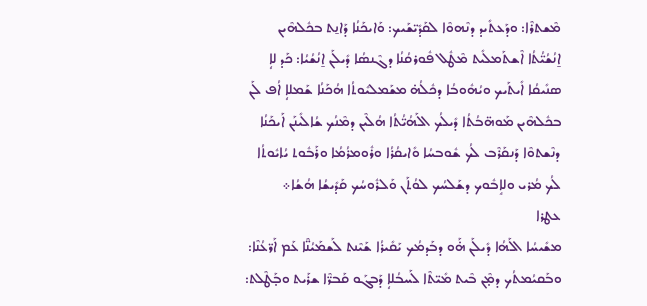ܡܶܫܬܪܶܐ: ܘܕܰܥܬܺܝܕ ܕܢܶܗܘܶܐ ܠܩܰܕܺܝ̈ܫܰܝܟ: ܘܰܐܝܟܰܢܳܐ ܕܰܐܢ̱ܬ ܒܟܽܠܗܶܝܢ ܐ̱ܢܳܫܳܝ̈ܳܬܳܐ ܐܶܫܬܰܡܠܺܝܬ ܡܶܛܽܠ ܦܽܘܪܩܳܢܳܐ ܕܓܶܢܣܳܐ ܕܺܝܠܰܢ ܐ̱ܢܳܫܳܝܳܐ: ܟܰܕ ܠܐܴ ܣܢܺܝܩܳܐ ܐܺܝܬܰܝܟ ܘܝܳܗܽܘܒܳܐ ܕܟܽܠܳܗ̇ ܡܫܰܡܠܝܽܘܬܳܐ ܗܳܟܰܢܳܐ ܫܰܡܠܐܴ ܐܳܦ ܠܰܢ ܒܟܽܠܗܶܝܢ ܡܰܘܗ̈ܒܳܬܳܐ ܕܺܝܠܳܟ ܐܠܰܗܳܝ̈ܳܬܳܐ ܗܳܠܶܝܢ ܕܡܶܢܳܟ ܫܳܐܠܺܝܢܰܢ ܐܰܝܟܰܢܳܐ ܕܢܶܫܬܘܶܐ ܕܰܢܩܰܪܶܒ ܠܳܟ ܫܽܘܒܚܳܐ ܘܺܐܝܩܳܪܳܐ ܘܪܽܘܡܪܳܡܳܐ ܘܪܰܒܽܘܬ ܝܳܐܝܽܘܬܳܐ ܠܳܟ ܡܳܪܝ ܘܠܐܱܒܽܘܟ ܕܫܰܠܚܳܟ ܠܘܳܬܰܢ ܘܰܠܪܽܘܚܳܟ ܩܰܕܺܝܫܳܐ ܗܳܫܳܐ܀
ܥܛܪܐ
ܡܫܺܝܚܳܐ ܐܠܰܗܳܐ ܕܺܝܠܰܢ ܗ̇ܰܘ ܕܒܰܕܡܳܟ ܝܰܩܺܝܪܳܐ ܫܰܝܶܢܬ ܠܰܫܡܰܝܳܢ̈ܶܐ ܥܰܡ ܐܰܪ̈ܥܳܢܶܐ: ܘܒܰܩܝܳܡܬܳܟ ܕܡ̣ܶܢ ܒܶܝܬ ܡܺܝ̈ܬܶܐ ܠܰܚܒܳܠܐܴ ܕܰܒܓܰܘ ܩܰܒܪ̈ܶܐ ܫܪܰܝܬ ܘܒ̣ܰܛܶܠܬ: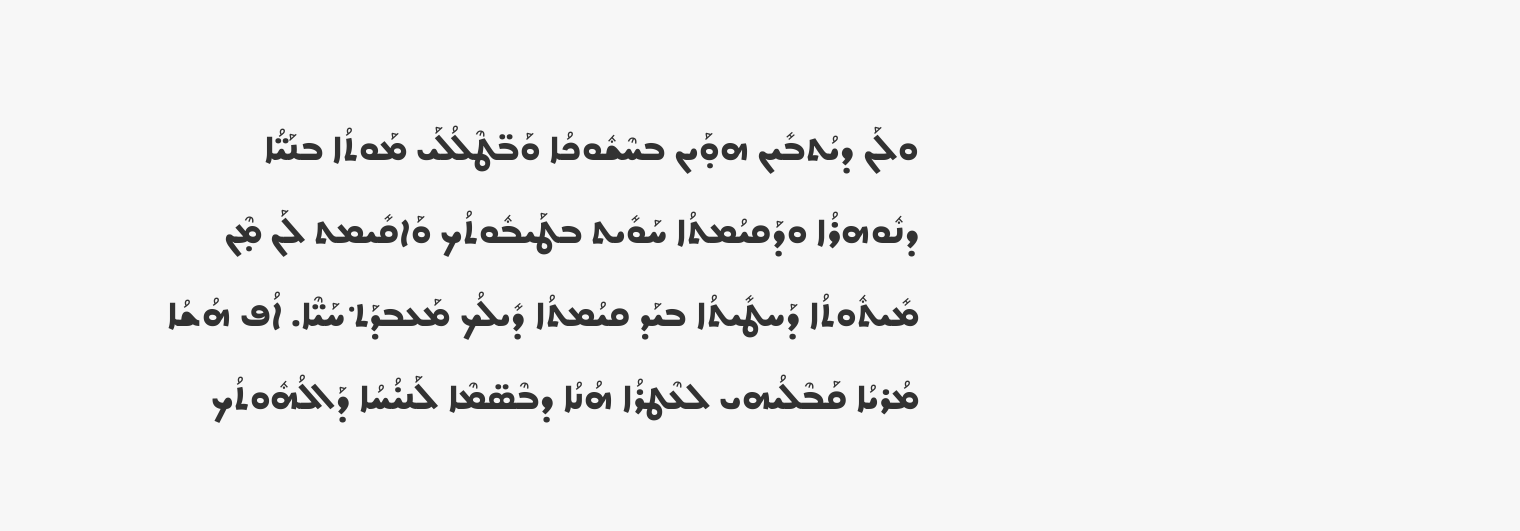ܘܠܰܢ ܕܝܳܬܒܺܝܢ ܗܘ̣ܰܝܢ ܒܚܶܫܽܘܟܳܐ ܘܰܒ̈ܛܶܠܳܠܰܝ ܡܰܘܬܳܐ ܒܢܰܝ̈ܳܐ ܕܢܽܘܗܪܳܐ ܘܕܰܩܝܳܡܬܳܐ ܚܰܘܺܝܬ ܒܛܰܝܒܽܘܬܳܟ ܘܰܐܩܺܝܡܬ ܠܰܢ ܡ̣ܶܢ ܡܺܝܬܽܘܬܳܐ ܕܰܚܛܺܝܬܳܐ ܒܝܰܕ ܩܝܳܡܬܳܐ ܕܺܝܠܳܟ ܡܰܥܒܕܰܬ݀ ܚܰܝ̈ܶܐ. ܐܳܦ ܗܳܫܳܐ ܡܳܪܝܳܐ ܩܰܒܶܠܳܝܗܝ ܠܥܶܛܪܳܐ ܗܳܢܳܐ ܕܒܶܣ̈ܡܶܐ ܠܰܢܝ̇ܳܚܳܐ ܕܰܐܠܳܗܽܘܬܳܟ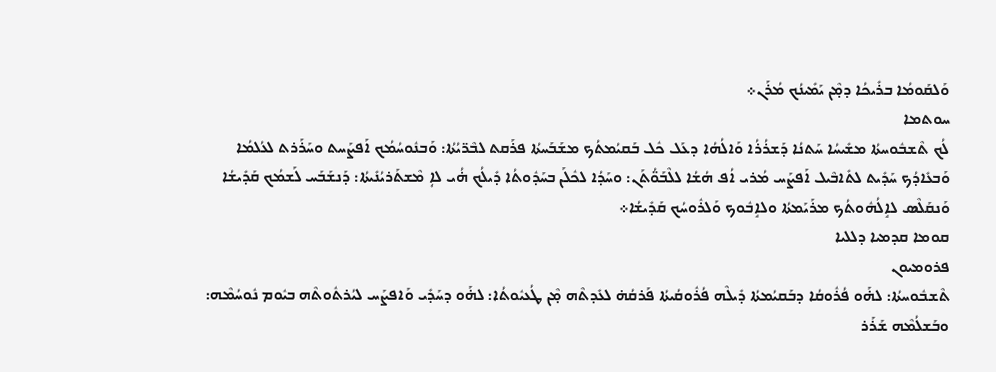ܘܰܠܩܰܘܡܳܐ ܒܪܺܝܟܳܐ ܕܡ̣ܶܢ ܝܰܡܺܝܢܳܟ ܡܳܪܰܢ܀
ܚܘܬܡܐ
ܠܳܟ ܬܶܫܒܽܘܚܬܳܐ ܡܫܺܝܚܳܐ ܚܰܬܢܳܐ ܕܰܫܪܳܪܳܐ ܘܰܐܠܳܗܳܐ ܕܥܰܠ ܟܽܠ ܒܰܩܝܳܡܬܳܟ ܡܫܰܒܰܚܬܳܐ ܦܪܰܩܬ ܠܒܶܪ̈ܝܳܬܳܐ: ܘܰܒܢܽܘܚܳܡܳܟ ܐܰܦܨܰܚܬ ܘܚܰܪܰܪܬ ܠܥܳܠܡܳܐ ܘܰܒܥܺܐܕܳܟ ܚܰܕܺܝܬ ܠܬܺܐܒܶܝܠ ܐܰܦܨܰܚ ܡܳܪܝ ܐܳܦ ܗܳܫܳܐ ܠܠܶܒܰܘ̈ܳܬܰܢ: ܘܚܰܕܳܐ ܠܟܽܠܰܢ ܒܚܰܕܽܘܬܳܐ ܕܺܝܠܳܟ ܗ̇ܳܝ ܠܐܴ ܡܶܫܬܰܪܝܳܢܺܝܬܳܐ: ܕܰܢܫܰܒܰܚ ܠܰܫܡܳܟ ܩܰܕܺܝܫܳܐ ܘܰܢܩܰܠܶܣ ܠܐܱܠܳܗܽܘܬܳܟ ܡܪܰܝܰܡܬܳܐ ܘܠܐܱܒܽܘܟ ܘܰܠܪܽܘܚܳܟ ܩܰܕܺܝܫܳܐ܀
ܩܘܡܐ ܩܕܡܝܐ ܕܠܠܝܐ
ܦܪܘܡܝܘܢ
ܬܶܫܒܽܘܚܬܳܐ: ܠܗ̇ܰܘ ܦܳܪܽܘܩܳܐ ܕܒܰܩܝܳܡܬܳܐ ܕܺܝܠܶܗ ܦܳܪܽܘܩܳܝܬܳܐ ܦܰܪܩܳܗ̇ ܠܥܺܕܬܶܗ ܡ̣ܶܢ ܛܳܥܝܽܘܬܳܐ: ܠܗ̇ܰܘ ܕܚܰܕܺܝ ܘܰܐܦܨܰܚ ܠܝܳܪܬܽܘܬܶܗ ܒܝܽܘܡ ܢܽܘܚܳܡܶܗ: ܘܒܰܫܠܳܡܶܗ ܫܰܪܰܪ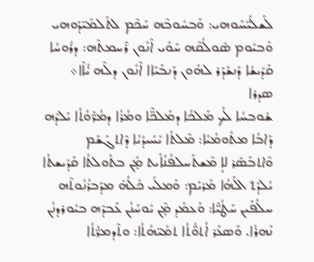ܠܰܫܠܺܝ̈ܚܰܘܗܝ: ܘܰܒܚܽܘܒܶܗ ܚܰܟܶܡ ܠܬܰܠܡܺܝ̈ܕܰܘܗܝ ܘܰܒܝܽܘܡ ܣܽܘܠܳܩܶܗ ܚܰܘܺܝ ܐܶܢܽܘܢ ܪܶܚܡܬܶܗ: ܕܪܽܘܚܳܐ ܩܰܕܺܝܫܳܐ ܕܰܢܫܰܕܰܪ ܠܗܽܘܢ ܕܰܢܒܰܝܰܐܐ ܐܶܢܽܘܢ ܕܠܶܗ ܝ̇ܳܐܶܐ܀
ܣܕܪܐ
ܫܽܘܒܚܳܐ ܠܳܟ ܡܰܠܟܳܐ ܕܡܰܠܟ̈ܶܐ ܘܡܳܪܳܐ ܕܡܳܪ̈ܰܘܳܬܳܐ ܝܰܠܕܶܗ ܕܰܐܒܳܐ ܡܬܽܘܡܳܝܳܐ: ܡܶܠܬܳܐ ܝܺܚܺܝܕܳܝܳܐ ܕܶܐܬܓܰܫܰܡ ܘܶܐܬܒܰܣܰܪ ܠܐܴ ܡܶܫܬܰܚܠܦܳܢܳܐܺܝܬ ܡ̣ܺܢ ܒܬܽܘܠܬܳܐ ܩܰܕܺܝܫܬܳܐ ܝܳܠܕܰܬ݀ ܐܠܰܗܳܐ ܡܰܪܝܰܡ: ܘܰܡܠܺܝ ܟܽܠܳܗ̇ ܡܕܰܒܪܳܢܽܘܬܶܗ ܚܠܳܦܰܝܢ ܚܰܛܳܝ̈ܶܐ: ܘܰܥܡܰܕ ܡ̣ܶܢ ܝܽܘܚܰܢܳܢ ܥܰܒܕܶܗ ܒܝܽܘܪܕܢܳܢ ܢܰܗܪܳܐ. ܘܰܣܥܰܪ ܐܳܬܘ̈ܳܬܳܐ ܬܡܺܝ̈ܗܳܬܳܐ: ܘܬܶܕܡܪ̈ܳܬܳܐ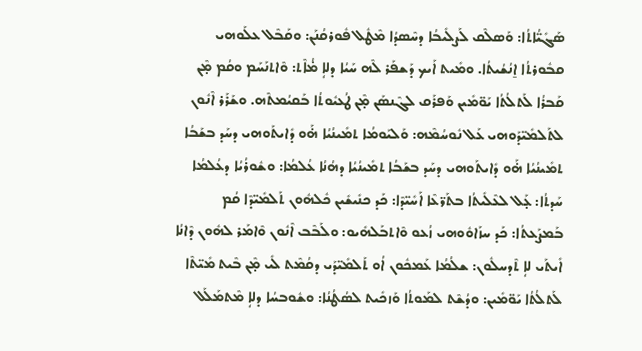ܣܰܓܺܝ̈ܳܐܬܳܐ: ܘܰܣܠܶܩ ܠܰܨܠܺܝܒܳܐ ܕܚܶܣܕܳܐ ܡܶܛܽܠ ܦܽܘܪܩܳܢܰܢ: ܘܩܰܒܶܠ ܥܠܰܘܗܝ ܩܒܽܘܪܬܳܐ ܐ̱ܢܳܫܳܝܬܳܐ. ܘܡܺܝܬ ܐܰܝܟ ܕܰܫܦܰܪ ܠܶܗ ܚܰܝܳܐ ܕܠܐܴ ܡ̇ܳܐܶܬ: ܘܶܐܬܢܰܚܰܡ ܘܩܳܡ ܡ̣ܶܢ ܩܰܒܪܳܐ ܠܰܬܠܳܬܳܐ ܝܰܘ̈ܡܺܝܢ ܘܰܦܪܰܩ ܠܓܶܢܣܰܢ ܡ̣ܶܢ ܛܳܥܝܽܘܬܳܐ ܒܰܩܝܳܡܬܶܗ. ܘܫܰܪܰܪ ܐܶܢܽܘܢ ܠܬܰܠܡܺܝ̈ܕܰܘܗܝ ܥܰܠ ܢܽܘܚܳܡܶܗ: ܘܰܠܝܰܘܡܳܐ ܬܡܺܝܢܳܝܳܐ ܗ̇ܰܘ ܕܺܐܝܬܰܘܗܝ ܕܚܰܕ ܒܫܰܒܳܐ ܬܡܺܝܢܳܝܳܐ ܗ̇ܰܘ ܕܺܐܝܬܰܘܗܝ ܕܚܰܕ ܒܫܰܒܳܐ ܬܡܺܝܢܳܝܳܐ ܕܗܳܢܳܐ ܥܳܠܡܳܐ: ܘܫܽܘܪܳܝܳܐ ܕܥܳܠܡܳܐ ܚܰܕܬܳܐ: ܥ̣ܰܠ ܠܥܶܠܺܝܬܳܐ ܒܬܰܪ̈ܥܶܐ ܐܰܚܺܝ̈ܕܶܐ: ܟܰܕ ܟܢܺܝܫܺܝܢ ܟܽܠܗܽܘܢ ܬܰܠܡܺܝ̈ܕܶܐ ܩܳܡ ܒܰܡܨܰܥܬܳܐ: ܟܰܕ ܚܙܰܐܘܽܘܗܝ ܙܳܥܘ ܘܶܐܬܒܰܠܗܺܝܘ: ܘܠܰܒܶܒ ܐܶܢܽܘܢ ܘܶܐܡܰܪ ܠܗܽܘܢ ܕܶܐܢܳܐ ܐܺܝܬܰܝ ܠܐܴ ܬܶܕܚܠܽܘܢ: ܫܠܳܡܳܐ ܥܰܡܟܽܘܢ ܐܳܘ ܬܰܠܡܺܝ̈ܕܰܝ ܕܩܳܡܶܬ ܠܺܝ ܡ̣ܶܢ ܒܶܝܬ ܡܺܝ̈ܬܶܐ ܠܰܬܠܳܬܳܐ ܝܰܘ̈ܡܺܝܢ: ܘܕܳܫܶܬ ܠܡܰܘܬܳܐ ܘܰܙܟܺܝܬ ܠܣܳܛܳܢܳܐ: ܘܫܽܘܒܚܳܐ ܕܠܐܴ ܡܶܬܡܰܠܰܠ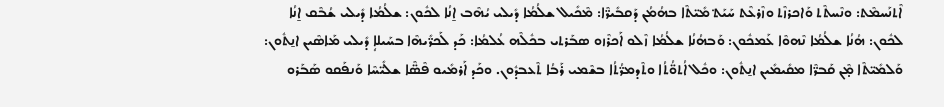ܐܶܬܢܰܚܡܶܬ: ܘܢܶܚܬܶܬ ܘܰܐܟܪܙܶܬ ܘܙܶܪܥܶܬ ܚܰܝܰܬ݀ ܡܺܝ̈ܬܶܐ ܒܗܳܡܳܢ ܕܰܩܒܺܝܪ̈ܶܐ: ܡܶܟܺܝܠ ܫܠܳܡܳܐ ܕܺܝܠܝ ܝܳܗܶܒ ܐ̱ܢܳܐ ܠܟܽܘܢ: ܫܠܳܡܳܐ ܕܺܝܠܝ ܫܳܒܶܩ ܐ̱ܢܳܐ ܠܟܽܘܢ: ܗܳܢܳܐ ܫܠܳܡܳܐ ܢܶܗܘܶܐ ܥܰܡܟܽܘܢ: ܘܰܒܗܳܢܳܐ ܫܠܳܡܳܐ ܙܶܠܘ ܐܰܟܪܶܙܘ ܣܒܰܪܬܝ ܒܟܽܠܶܗ ܥܳܠܡܳܐ: ܟܰܕ ܠܰܟܪ̈ܺܝܗܶܐ ܒܚܰܝܠܐܴ ܕܺܝܠܝ ܡܰܐܣܶܝܢ ܐܢ̱ܬܽܘܢ: ܘܰܠܡܺܝ̈ܬܶܐ ܡ̣ܶܢ ܩܰܒܪ̈ܶܐ ܡܩܺܝܡܺܝܢ ܐܢ̱ܬܽܘܢ: ܘܟܽܠ ܐܳܬܘ̈ܳܬܳܐ ܘܬܶܕܡܪ̈ܳܬܳܐ ܒܫܶܡܝ ܪܰܒܳܐ ܬܶܥܒܕܽܘܢ. ܘܟܰܕ ܐܰܪܡܺܝܘ ܦܶܣ̈ܶܐ ܫܠܺܝ̈ܚܶܐ ܘܰܢܦܰܩܘ ܣܰܒܰܪܘ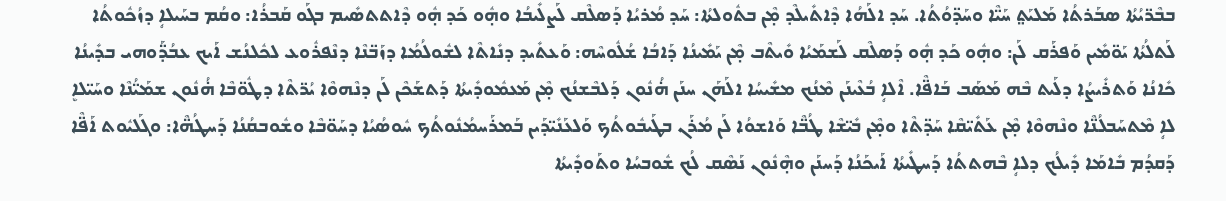ܒܒܶܪ̈ܝܳܬܳܐ ܣܒܰܪܬܳܐ ܡܰܠܝܰܬ݀ ܚܰܝ̈ܶܐ ܘܚܰܕ̈ܘܳܬܳܐ. ܚܰܕ ܐܠܰܗܳܐ ܕܶܐܬܺܝܠܶܕ ܡ̣ܶܢ ܒܬܽܘܠܬܳܐ: ܚܰܕ ܡܳܪܝܳܐ ܕܰܣܠܶܩ ܠܰܨܠܺܝܒܳܐ ܘܗ̣ܽܘ ܟܰܕ ܗ̣ܽܘ ܕܶܐܬܬܣܺܝܡ ܒܓܰܘ ܩܰܒܪܳܐ: ܘܩܳܡ ܒܚܰܝܠܐܴ ܕܙܳܟܽܘܬܳܐ ܠܰܬܠܳܬܳܐ ܝܰܘ̈ܡܺܝܢ ܘܰܦܪܰܩ ܠܰܢ: ܘܗ̣ܽܘ ܟܰܕ ܗ̣ܽܘ ܕܰܣܠܶܩ ܠܰܫܡܰܝܳܐ ܘܺܝܬܶܒ ܡ̣ܶܢ ܝܰܡܺܝܢܳܐ ܕܰܐܒܳܐ ܫܳܠܽܘܚܶܗ: ܘܰܥܬܺܝܕ ܕܢܺܐܬܶܐ ܠܫܽܘܠܳܡܳܐ ܕܙܰܒ̈ܢܶܐ ܕܢܶܦܪܽܘܥ ܠܟܽܠܢܳܫ ܐܰܝܟ ܥܒܳܕ̈ܰܘܗܝ ܒܕܺܝܢܳܐ ܟܺܐܢܳܐ ܘܰܬܪܺܝܨܳܐ ܕܠܰܝܬ ܒܶܗ ܡܰܣܰܒ ܒܰܐܦ̈ܶܐ. ܐܶܠܐܴ ܒܳܥܶܝܢܰܢ ܡܶܢܳܟ ܡܫܺܝܚܳܐ ܐܠܰܗܰܢ ܚܢܰܢ ܗ̇ܳܢܽܘܢ ܕܰܠܒܶܫܢܳܟ ܡ̣ܶܢ ܡܰܥܡܽܘܕܺܝܬܳܐ ܕܰܬܫܰܟܶܢ ܠܰܢ ܕܢܶܗܘܶܐ ܝܳܪ̈ܬܶܐ ܕܛܽܘ̈ܒܶܐ ܗ̇ܳܢܽܘܢ ܫܡܰܝ̈ܳܢܶܐ ܘܚܰܝ̈ܠܐܷ ܠܐܴ ܡܶܬܚܰܒܠܳܢ̈ܶܐ ܘܢܶܗܘܶܐ ܡ̣ܶܢ ܥܰܬܺܝ̈ܩܶܐ ܚܰܕ̈ܬܶܐ ܘܡ̣ܶܢ ܒܺܝ̈ܫܶܐ ܛܳܒ̈ܶܐ ܘܰܐܫܘܳܐ ܠܰܢ ܡܳܪܰܢ ܒܛܰܝܒܽܘܬܳܟ ܘܰܠܥܰܢܺܝ̈ܕܰܝܢ ܒܰܡܪܰܚܡܳܢܽܘܬܳܟ ܚܽܘܣܳܝܳܐ ܕܚܰܘ̈ܒܶܐ ܘܫܽܘܒܩܳܢܳܐ ܕܰܚܛܳܗ̈ܶܐ: ܘܓܰܠܝܽܘܬ ܐܰܦ̈ܶܐ ܕܰܩܕܳܡ ܒܺܐܡܰܐ ܕܺܝܠܳܟ ܕܠܐܴ ܒܶܗܬܬܳܐ ܕܰܚܛܺܝܬܳܐ ܐܰܝܟܰܢܳܐ ܕܰܚܢܰܢ ܘܗ̣ܶܢܽܘܢ ܢܰܣܶܩ ܠܳܟ ܫܽܘܒܚܳܐ ܘܬܰܘܕܺܝܬܳܐ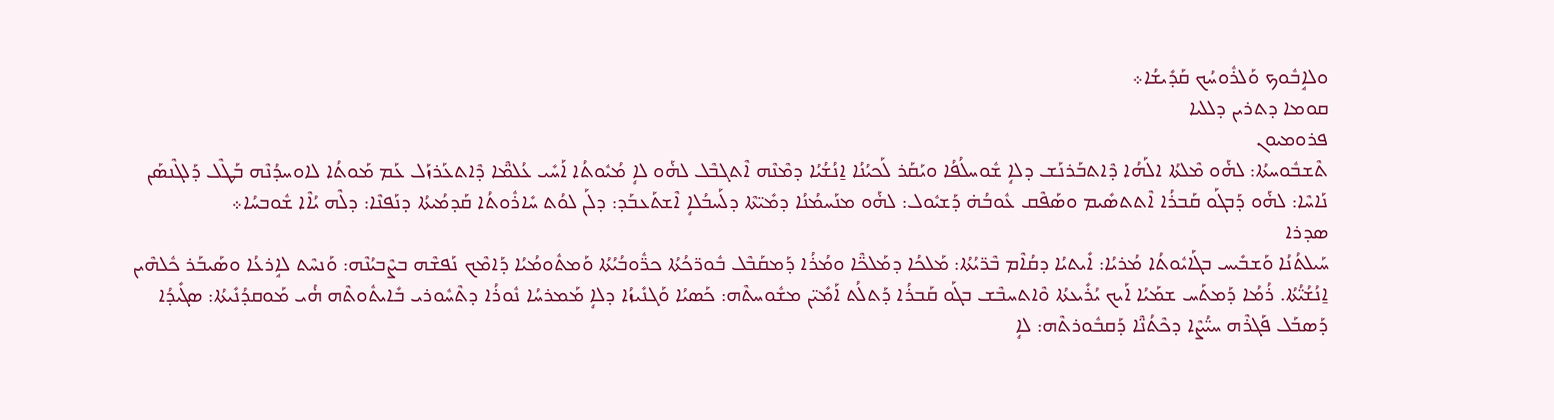ܘܠܐܱܒܽܘܟ ܘܰܠܪܽܘܚܳܟ ܩܰܕܺܝܫܳܐ܀
ܩܘܡܐ ܕܬܪܝܢ ܕܠܠܝܐ
ܦܪܘܡܝܘܢ
ܬܶܫܒܽܘܚܬܳܐ: ܠܗ̇ܰܘ ܡܶܠܬܳܐ ܐܠܰܗܳܐ ܕܶܐܬܒܰܪܢܰܫ ܕܠܐܴ ܫܽܘܚܠܳܦܳܐ ܘܝܰܩܰܪ ܠܰܟܝܳܢܳܐ ܐ̱ܢܳܫܳܝܳܐ ܕܡܶܢܶܗ ܐܶܬܓܒܶܠ ܠܗ̇ܰܘ ܠܐܴ ܡܳܝܽܘܬܳܐ ܐܰܚܺܝ ܥܳܠܡ̈ܶܐ ܕܶܐܬܥܰܪܙܰܠ ܥܰܡ ܡܰܘܬܳܐ ܠܐܘܚܕܳܢܶܗ ܒܰܛܶܠ ܕܰܠܓܶܢܣܰܢ ܢܰܐܚܶܐ: ܠܗ̇ܰܘ ܕܰܒܓܰܘ ܩܰܒܪܳܐ ܐܶܬܬܣܺܝܡ ܘܣܰܦܶܩ ܥܽܘܒܳܗ̇ ܕܰܫܝܽܘܠ: ܠܗ̇ܰܘ ܡܢܰܚܡܳܢܳܐ ܕܡܺܝ̈ܬܶܐ ܕܠܰܚܒܳܠܐܴ ܐܶܫܬܰܥܒܰܕ: ܕܠܰܢ ܠܘܳܬ ܚܺܐܪܽܘܬܳܐ ܩܰܕܡܳܝܬܳܐ ܕܢܰܦܢܶܐ: ܕܠܶܗ ܝܳܐܶܐ ܫܽܘܒܚܳܐ܀
ܣܕܪܐ
ܚܰܝܠܬܳܢܳܐ ܘܰܫܒܺܝܚ ܒܓܰܐܝܽܘܬܳܐ ܡܳܪܝܳܐ: ܐܺܝܬܝܳܐ ܕܩܳܐܶܡ ܒܶܪ̈ܝܳܬܳܐ: ܡܰܠܟܳܐ ܕܡܰܠܟ̈ܶܐ ܘܡܳܪܳܐ ܕܰܡܩܰܒܶܠ ܒܽܘܪ̈ܟܳܬܳܐ ܟܪ̈ܽܘܒܳܝܳܬܳܐ ܘܰܡܬܽܘܡܳܝܳܐ ܕܰܐܡܶܟ ܢܰܦܫܶܗ ܒܨܶܒܝܳܢܶܗ: ܘܰܢܚܶܬ ܠܐܱܪܥܳܐ ܘܣܰܝܒܰܪ ܟܽܠܗܶܝܢ ܐ̱ܢܳܫܳܝ̈ܳܬܳܐ. ܪܳܡܳܐ ܕܰܡܬܰܚ ܫܡܰܝܳܐ ܐܰܝܟ ܝܳܪܺܝܥܬܳܐ ܘܶܐܬܚܒܶܫ ܒܓܰܘ ܩܰܒܪܳܐ ܕܰܬܠܳܬ ܐܰܡܺܝ̈ܢ ܡܫܽܘܚܬܶܗ: ܟܰܣܝܳܐ ܘܰܓܢܺܝܙܳܐ ܕܠܐܴ ܡܰܡܪܚܳܐ ܢܽܘܪܳܐ ܕܬܶܚܽܘܪܝ ܒܺܐܝܬܽܘܬܶܗ ܗ̇ܳܝ ܡܰܘܩܕܳܢܺܝܬܳܐ: ܣܓܺܝܕܳܐ ܕܰܣܒܰܠ ܦܰܓܪܶܗ ܚܝ̈ܳܨܶܐ ܕܟܶܬܳܢ̈ܶܐ ܕܰܩܒܽܘܪܬܶܗ: ܠܐܴ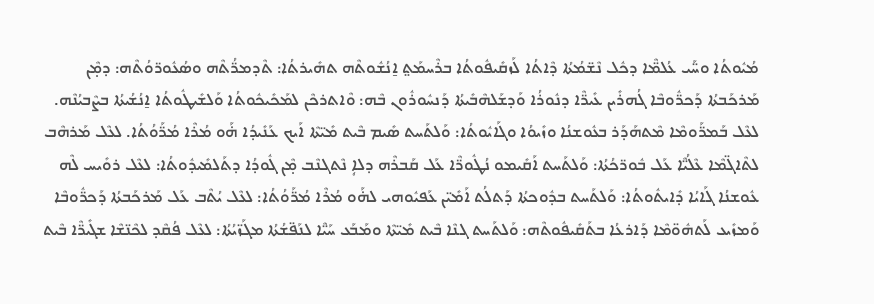ܡܳܝܽܘܬܳܐ ܘܚ̈ܰܝ ܥܳܠܡ̈ܶܐ ܕܟܽܠ ܢܶܫ̈ܡܳܬܳܐ ܕܶܐܬܳܐ ܠܰܙܩܺܝܦܽܘܬܳܐ ܒܪܶܚܡܰܬ݀ ܐ̱ܢܳܫܽܘܬܶܗ ܬܗܺܝܪܬܳܐ: ܬܶܕܡܪ̈ܳܬܶܗ ܘܣܳܥܽܘܪ̈ܘܳܬܶܗ: ܕܡ̣ܶܢ ܡܰܪܟܰܒܬܳܐ ܕܰܟܪ̈ܽܘܒܶܐ ܓܳܗܪܺܝܢ ܥܺܝܪ̈ܶܐ ܕܢܽܘܪܳܐ ܘܰܕܫܰܠܗܶܒܺܝܬܳܐ ܕܰܢܚܽܘܪܽܘܢ ܒܶܗ: ܘܶܐܬܪܟܶܢ ܠܡܰܟܺܝܟܽܘܬܳܐ ܘܰܠܫܺܝܛܽܘܬܳܐ ܐ̱ܢܳܫܳܝܬܳܐ ܒܨܶܒܝܳܢܶܗ. ܠܥܶܠ ܒܰܡܪ̈ܰܘܡܶܐ ܡܶܬܗܰܕܰܪ ܒܥܽܘܫܢܳܐ ܘܙܺܝܘܳܐ ܘܓܰܐܝܽܘܬܳܐ: ܘܰܠܬܰܚܬ ܣܺܝܡ ܒܶܝܬ ܡܺܝ̈ܬܶܐ ܐܰܝܟ ܥܰܢܺܝܕܳܐ ܗ̇ܰܘ ܡܳܪܶܐ ܡܳܪ̈ܰܘܳܬܳܐ. ܠܥܶܠ ܡܰܪܗܶܒ ܠܬܶܐܓ̈ܡܶܐ ܥܶܠܳܝ̈ܶܐ ܥܰܠ ܒܽܘܪ̈ܟܳܬܳܐ: ܘܰܠܬܰܚܬ ܐܰܩܺܝܡܘ ܢܳܛܽܘܪ̈ܶܐ ܥܰܠ ܩܰܒܪܶܗ ܕܠܐܴ ܢܶܬܓܢܶܒ ܡ̣ܶܢ ܓܽܘܕܳܐ ܕܬܰܠܡܺܝܕܽܘܬܳܐ: ܠܥܶܠ ܪܘܺܝܚ ܠܶܗ ܥܽܘܫܢܳܐ ܓܰܐܝܳܐ ܕܺܐܝܬܽܘܬܳܐ: ܘܰܠܬܰܚܬ ܒܕܽܘܟܬܳܐ ܕܰܬܠܳܬ ܐܰܡܺܝ̈ܢ ܥܰܦܝܽܘܗܝ ܠܗ̇ܰܘ ܡܳܪܶܐ ܡܳܪ̈ܰܘܳܬܳܐ: ܠܥܶܠ ܝܳܬܶܒ ܥܰܠ ܡܰܪܟܰܒܬܳܐ ܕܰܟܪ̈ܽܘܒܶܐ ܘܰܡܙܺܝܥ ܠܰܬܗܽܘ̈ܡܶܐ ܕܰܐܪܥܳܐ ܒܬܰܩܺܝܦܽܘܬܶܗ: ܘܰܠܬܰܚܬ ܓܢܶܐ ܒܶܝܬ ܡܺܝ̈ܬܶܐ ܘܡܰܒܰܥ ܚܰܝ̈ܶܐ ܠܢܰܦ̈ܫܳܬܳܐ ܡܓܰܙ̈ܝܳܬܳܐ: ܠܥܶܠ ܦܳܩܶܕ ܠܟܶܢ̈ܫܶܐ ܫܓܺܝܪ̈ܶܐ ܒܶܝܬ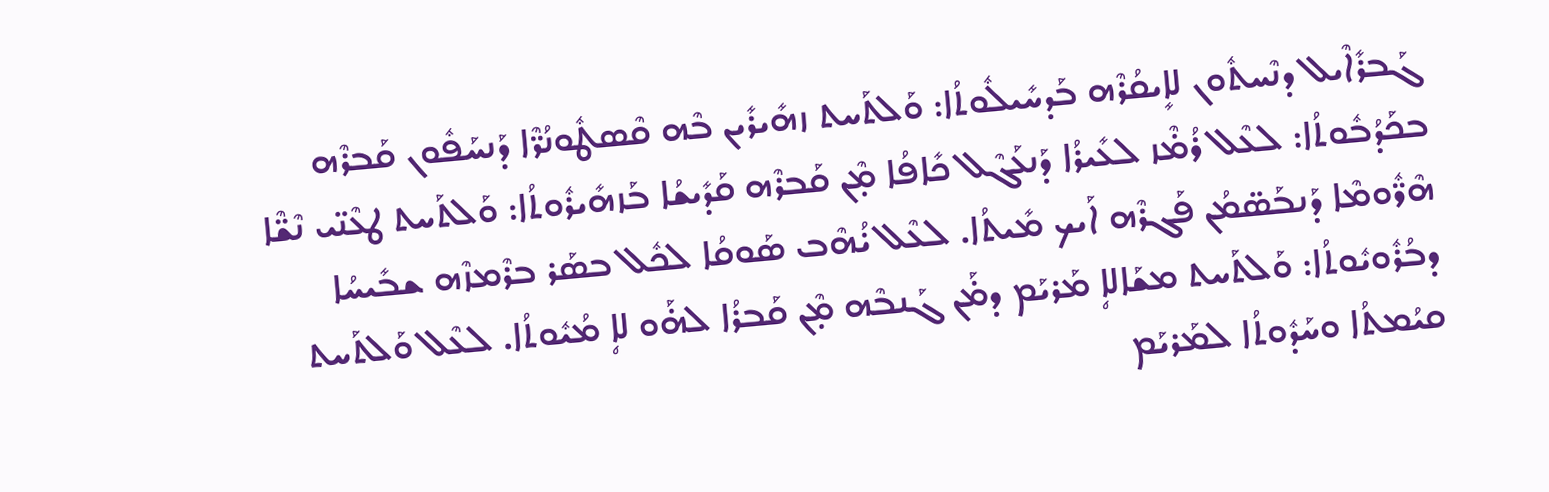ܓܰܒܪܺܐܶܝܠ ܕܢܶܚܬܽܘܢ ܠܐܻܝܩܳܪܶܗ ܒܰܕܚܺܝܠܽܘܬܳܐ: ܘܰܠܬܰܚܬ ܙܗܺܝܪܺܝܢ ܒܶܗ ܩܶܣܛܽܘܢܳܪ̈ܶܐ ܕܰܢܚܰܦܽܘܢ ܩܰܒܪܶܗ ܒܟܰܕܳܒܽܘܬܳܐ: ܠܥܶܠ ܪܳܡ̇ܶܙ ܠܥܺܝܪܳܐ ܕܰܢܥܰܓܶܠ ܟܺܐܦܳܐ ܡ̣ܶܢ ܩܰܒܪܶܗ ܩܰܕܺܝܫܳܐ ܒܰܙܗܺܝܪܽܘܬܳܐ: ܘܰܠܬܰܚܬ ܛܥܶܢ̈ܝ ܢܶܫ̈ܶܐ ܗܶܪ̈ܽܘܡܶܐ ܕܰܢܒܰܣ̈ܡܳܢ ܦܰܓܪܶܗ ܐܰܝܟ ܡܺܝܬܳܐ. ܠܥܶܠ ܝ̇ܳܗܶܒ ܣܰܘܩܳܐ ܠܟܽܠ ܒܣܰܪ ܒܪܶܡܙܶܗ ܫܒܺܝܚܳܐ ܕܒܳܪܽܘܝܽܘܬܳܐ: ܘܰܠܬܰܚܬ ܡܫܰܐܠܐܴ ܡܰܪܝܰܡ ܕܡ̇ܰܢ ܓܰܢܒܶܗ ܡ̣ܶܢ ܩܰܒܪܳܐ ܠܗ̇ܰܘ ܠܐܴ ܡܳܝܽܘܬܳܐ. ܠܥܶܠ ܘܰܠܬܰܚܬ ܩܝܳܡܬܳܐ ܘܚܰܕܽܘܬܳܐ ܠܡܰܪܝܰܡ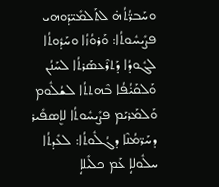ܘܚܰܒܪ̈ܳܬܳܗ̇ ܠܬܰܠܡܺܝ̈ܕܰܘܗܝ ܦܨܺܝܚܽܘܬܳܐ: ܘܰܪܘܳܙܳܐ ܘܚܰܕܽܘܬܳܐ ܠܓܽܘܕܳܐ ܕܰܬܪܶܥܣܰܪܬܳܐ ܠܚܰܢܳܢ ܘܰܠܩܰܝ̇ܳܦܳܐ ܒܶܗܬܬܳܐ ܠܫܳܠܽܘܡ ܘܰܠܡܰܪܝܰܡ ܦܨܺܝܚܽܘܬܳܐ ܠܐܷܣܦܺܝܪ ܕܚܰܪ̈ܡܳܢܶܐ ܕܓܳܠܽܘܬܳܐ: ܠܥܺܕܬܳܐ ܚܠܽܘܠܐܴ ܥܰܡ ܟܠܺܝܠܐܴ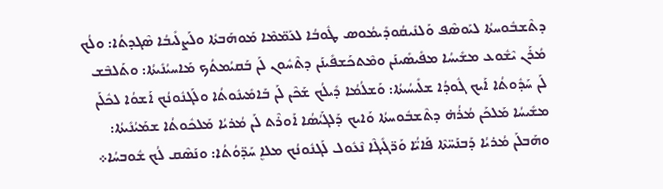ܕܬܶܫܒܽܘܚܬܳܐ ܠܝܰܘܣܶܦ ܘܰܠܢܺܝܩܳܘܕܺܝܡܳܘܣ ܛܽܘܒܳܐ ܠܥܰܡ̈ܡܶܐ ܡܰܘܗܰܒܬܳܐ ܘܠܰܨܠܺܝܒܳܐ ܣܶܓܕܬܳܐ: ܘܠܳܟ ܡܳܪܰܢ ܝܶܫܽܘܥ ܡܫܺܝܚܳܐ ܡܦܺܝܣܺܝܢܰܢ ܘܡܶܬܟܰܫܦܺܝܢܰܢ ܕܬܶܚܽܘܢ ܠܰܢ ܒܰܩܝܳܡܬܳܟ ܡܰܐܚܝܳܢܺܝܬܳܐ: ܘܬܰܠܒܶܫ ܠܰܢ ܚܰܕܽܘܬܳܐ ܐܰܝܟ ܓܽܘܕܳܐ ܫܠܺܝܚܳܝܬܳܐ: ܘܰܫܠܳܡܳܐ ܕܺܝܠܳܟ ܫܰܟܶܢ ܠܰܢ ܒܰܐܡܺܝܢܽܘܬܳܐ ܘܠܰܓܢܽܘܢܳܟ ܐܰܫܘܳܐ ܠܟܽܠܰܢ ܡܫܺܝܚܳܐ ܡܰܠܟܰܢ ܡܳܪܳܗ̇ ܕܬܶܫܒܽܘܚܬܳܐ ܘܰܐܝܟ ܕܰܠܓܰܝܳܣܳܐ ܐܰܘܪܶܬ ܠܰܢ ܡܳܪܝܳܐ ܡܰܠܟܽܘܬܳܐ ܫܡܰܝܳܢܺܝܬܳܐ: ܘܗܰܒܠܰܢ ܡܳܪܝܳܐ ܕܰܒܢܰܚ̈ܬܶܐ ܦܰܐܝ̈ܳܐ ܘܰܪ̈ܓܺܝܓܶܐ ܢܶܥܽܘܠ ܠܰܓܢܽܘܢܳܟ ܡܠܐܷ ܚܰܕ̈ܘܳܬܳܐ: ܘܢܰܣܶܩ ܠܳܟ ܫܽܘܒܚܳܐ܀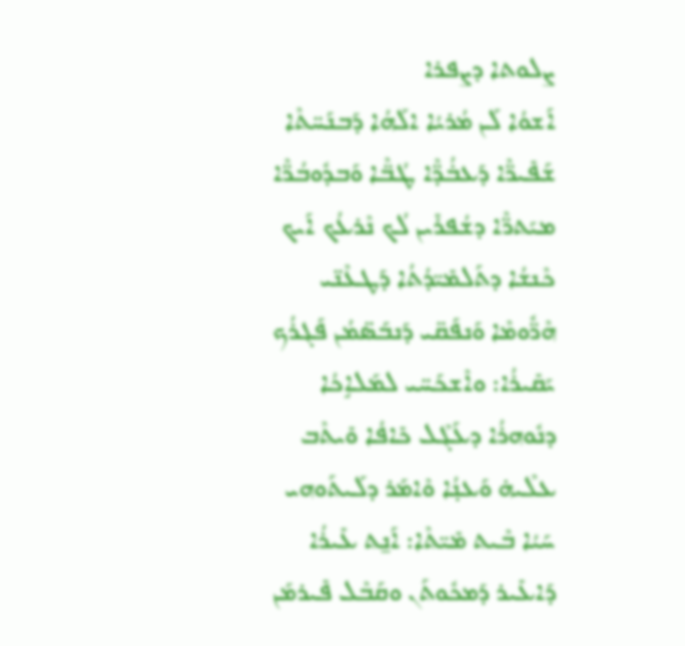ܨܠܘܬܐ ܕܨܦܪܐ
ܐܰܫܘܳܐ ܠܰܢ ܡܳܪܝܳܐ ܐܠܰܗܳܐ ܕܰܒܢܰܚ̈ܬܶܐ ܫܰܦܺܝܪ̈ܶܐ ܕܰܥܒ̇ܳܕ̈ܶܐ ܛܳܒ̈ܶܐ ܘܰܒܕܽܘܒܳܪ̈ܶܐ ܡܝܰܬܪ̈ܶܐ ܕܫܳܦܪܺܝܢ ܠܳܟ ܢܶܪܥܳܟ ܐܰܝܟ ܟܶܢܫܳܐ ܕܬܰܠܡܺܝ̈ܕܳܬܳܐ ܕܰܛܥܶܢ̈ܝ ܗܶܪ̈ܽܘܡܶܐ ܘܰܢܦܰܩ̈ܝ ܕܰܢܒܰܣ̈ܡܳܢ ܦܰܓܪܳܟ ܝܰܩܺܝܪܳܐ: ܘܐܶܫܟܰܚ̈ܝ ܠܡܰܠܐܱܟܳܐ ܕܢܽܘܗܪܳܐ ܕܥܰܓܶܠ ܟܺܐܦܳܐ ܘܺܝܬܶܒ ܥܠܶܝܗ̇ ܘܰܥܢ̣ܳܐ ܘܶܐܡܰܪ ܕܠܰܝܬܰܘܗܝ ܚܰܝܳܐ ܒܶܝܬ ܡܺܝ̈ܬܶܐ: ܐܰܢ̱ܬ ܥܺܝܪܳܐ ܕܰܐܥܺܝܪ ܕܰܡܟܽܘܬܰܢ ܘܩܰܒܶܠ ܦܺܝܪܡܰܢ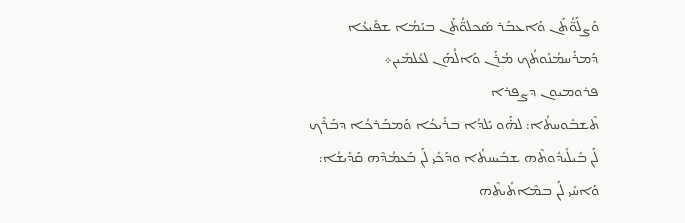ܘܰܨܠܰܘ̈ܳܬܰܢ ܘܰܐܥܒܰܪ ܣܰܟܠܘ̈ܳܬܰܢ ܒܝܰܡܳܐ ܫܦܺܝܥܳܐ ܕܰܡܪܰܚܡܳܢܽܘܬܳܟ ܡܳܪܰܢ ܘܰܐܠܳܗܰܢ ܠܥܳܠܡܺܝܢ܀
ܦܪܘܡܝܘܢ ܕܨܦܪܐ
ܬܶܫܒܽܘܚܬܳܐ: ܠܗ̇ܰܘ ܝܰܠܕܳܐ ܒܪܺܝܟܳܐ ܘܰܡܒܰܪܟܳܐ ܕܒܰܪܶܟ ܠܰܢ ܒܺܝܠܺܝܕܽܘܬܶܗ ܫܒܺܝܚܬܳܐ ܘܕܰܟܺܝ ܠܰܢ ܒܰܥܡܳܕܶܗ ܩܰܕܺܝܫܳܐ: ܘܰܐܚܺܝ ܠܰܢ ܒܡܶܐܬܺܝܬܶܗ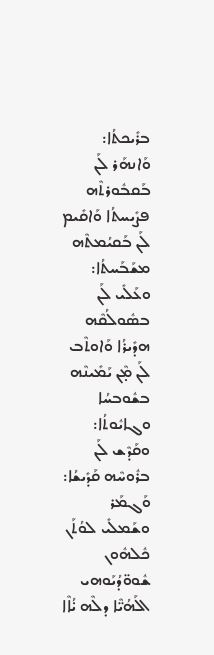ܒܪܺܝܟܬܳܐ: ܘܰܐܢܗܰܪ ܠܰܢ ܒܰܩܒܽܘܪܬܶܗ ܦܨܺܝܚܬܳܐ ܘܰܐܩܺܝܡ ܠܰܢ ܒܰܩܝܳܡܬܶܗ ܡܫܰܒܰܚܬܳܐ: ܘܥܰܠܺܝ ܠܰܢ ܒܣܽܘܠܳܩܶܗ ܗܕܺܝܪܳܐ ܘܰܐܘܬܶܒ ܠܰܢ ܡ̣ܶܢ ܝܰܡܺܝܢܶܗ ܒܫܽܘܒܚܳܐ ܘܓܐܝܽܘܬܳܐ: ܘܩܰܕܶܫ ܠܰܢ ܒܪܽܘܚܶܗ ܩܰܕܺܝܫܳܐ: ܘܰܓܡܰܪ ܘܫܰܡܠܺܝ ܠܘܳܬܰܢ ܟܽܠܗܽܘܢ ܫܽܘܘ̈ܕܳܝܰܘܗܝ ܐܠܰܗܳܝ̈ܶܐ ܕܠܶܗ ܝ̇ܳܐܶܐ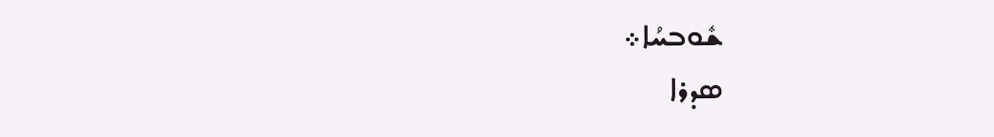ܫܽܘܒܚܳܐ܀
ܣܕܪܐ